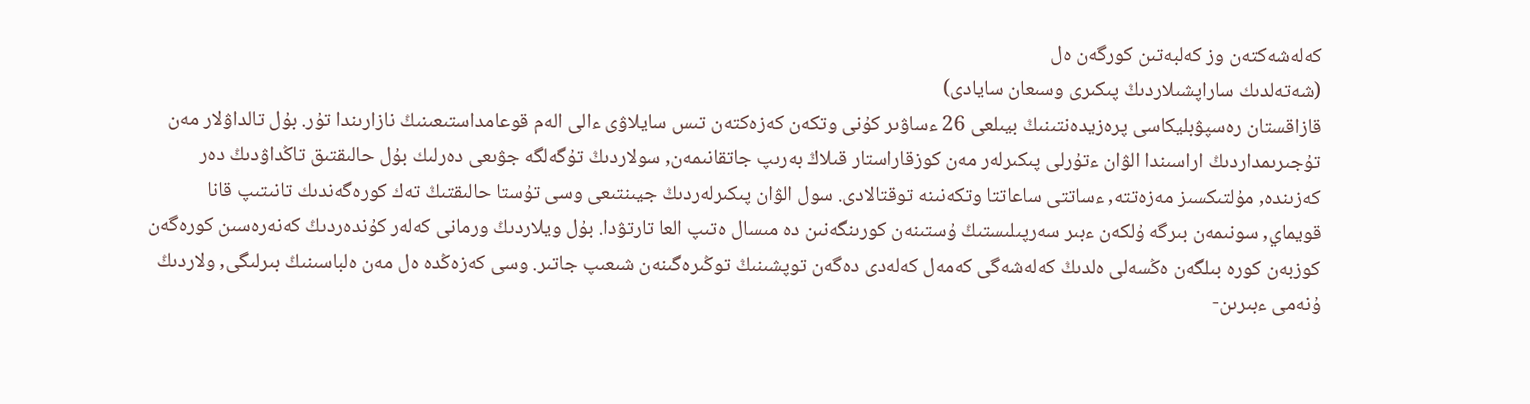كەلەشەكتەن وز كەلبەتىن كورگەن ەل
(شەتەلدىك ساراپشىلاردىڭ پىكىرى وسىعان سايادى)
قازاقستان رەسپۋبليكاسى پرەزيدەنتىنىڭ بيىلعى 26 ءساۋىر كۇنى وتكەن كەزەكتەن تىس سايلاۋى ءالى الەم قوعامداستىعىنىڭ نازارىندا تۇر. بۇل تالداۋلار مەن تۇجىرىمداردىڭ اراسىندا الۋان ءتۇرلى پىكىرلەر مەن كوزقاراستار قىلاڭ بەرىپ جاتقانىمەن, سولاردىڭ تۇگەلگە جۋىعى دەرلىك بۇل حالىقتىق تاڭداۋدىڭ دەر كەزىندە, مۇلتىكسىز مەزەتتە, ءساتتى ساعاتتا وتكەنىنە توقتالادى. سول الۋان پىكىرلەردىڭ جيىنتىعى وسى تۇستا حالىقتىڭ تەك كورەگەندىك تانىتىپ قانا قويماي, سونىمەن بىرگە ۇلكەن ءبىر سەرپىلىستىڭ ۇستىنەن كورىنگەنىن دە مىسال ەتىپ العا تارتۋدا. بۇل ويلاردىڭ ورمانى كەلەر كۇندەردىڭ كەنەرەسىن كورەگەن كوزبەن كورە بىلگەن ەڭسەلى ەلدىڭ كەلەشەگى كەمەل كەلەدى دەگەن توپشىنىڭ توڭىرەگىنەن شىعىپ جاتىر. وسى كەزەڭدە ەل مەن ەلباسىنىڭ بىرلىگى, ولاردىڭ ۇنەمى ءبىرىن-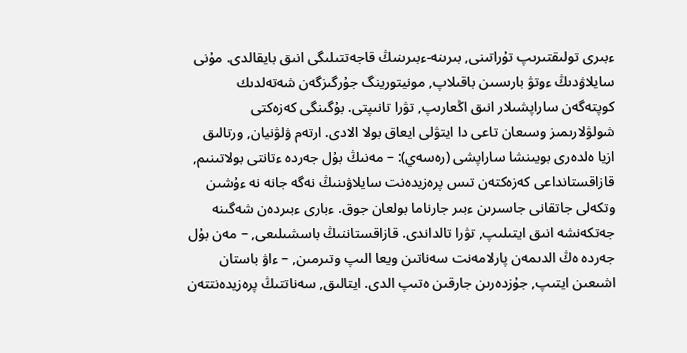ءبىرى تولىقتىرىپ تۇراتىنى, بىرىنە-ءبىرىنىڭ قاجەتتىلىگى انىق بايقالدى. مۇنى سايلاۋدىڭ ءوتۋ بارىسىن باقىلاپ, مونيتورينگ جۇرگىزگەن شەتەلدىك كوپتەگەن ساراپشىلار انىق اڭعارىپ, تۋرا تانىپتى. بۇگىنگى كەزەكتى شولۋلارىمىز وسىعان تاعى دا ايتۋلى ايعاق بولا الادى. ارتەم ۋلۋنيان, ورتالىق ازيا ەلدەرى بويىنشا ساراپشى (رەسەي): – مەنىڭ بۇل جەردە ءتانتى بولاتىنىم, قازاقستانداعى كەزەكتەن تىس پرەزيدەنت سايلاۋىنىڭ نەگە جانە نە ءۇشىن وتكەلى جاتقانى جاسىرىن ءبىر جارناما بولعان جوق. ءبارى ءبىردەن شەگىنە جەتكەنشە انىق ايتىلىپ, تۋرا تالداندى. قازاقستاننىڭ باسشىلىعى, – مەن بۇل جەردە ەڭ الدىمەن پارلامەنت سەناتىن ويعا الىپ وتىرمىن, – ءاۋ باستان اشىعىن ايتىپ, جۇزدەرىن جارقىن ەتىپ الدى. ايتالىق, سەناتتىڭ پرەزيدەنتتەن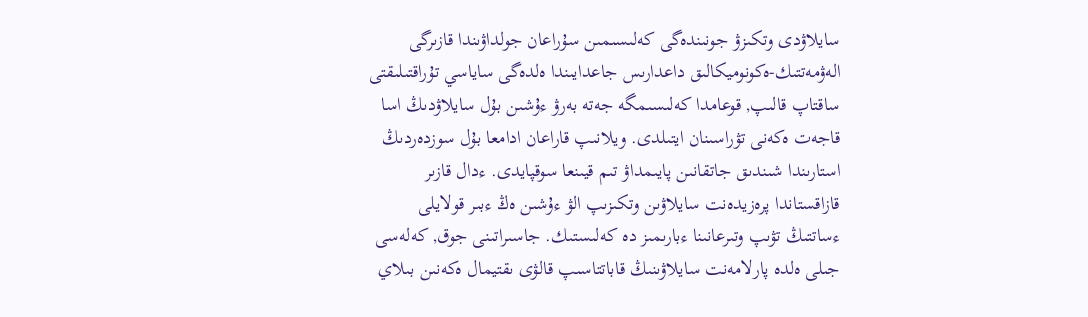سايلاۋدى وتكىزۋ جونىندەگى كەلىسىمىن سۇراعان جولداۋىندا قازىرگى الەۋمەتتىك-ەكونوميكالىق داعدارىس جاعدايىندا ەلدەگى ساياسي تۇراقتىلىقتى ساقتاپ قالىپ, قوعامدا كەلىسىمگە جەتە بەرۋ ءۇشىن بۇل سايلاۋدىڭ اسا قاجەت ەكەنى تۋراسىنان ايتىلدى. ويلانىپ قاراعان ادامعا بۇل سوزدەردىڭ استارىندا شىندىق جاتقانىن پايىمداۋ تىم قيىنعا سوقپايدى. ءدال قازىر قازاقستاندا پرەزيدەنت سايلاۋىن وتكىزىپ الۋ ءۇشىن ەڭ ءبىر قولايلى ءساتتىڭ تۋىپ وتىرعانىنا ءبارىمىز دە كەلىستىك. جاسىراتىنى جوق, كەلەسى جىلى ەلدە پارلامەنت سايلاۋىنىڭ قاباتتاسىپ قالۋى ىقتيمال ەكەنىن بىلاي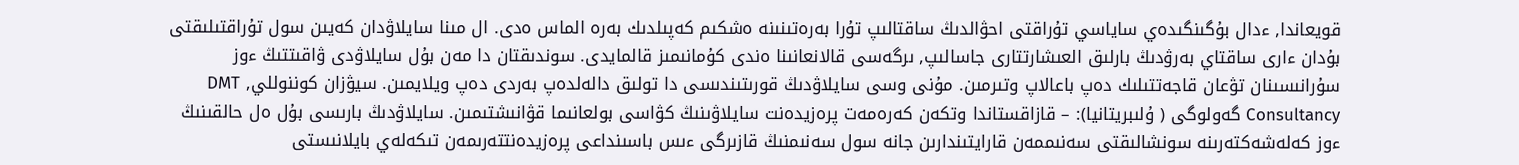قويعاندا, ءدال بۇگىنگىدەي ساياسي تۇراقتى احۋالدىڭ ساقتالىپ تۇرا بەرەتىنىنە ەشكىم كەپىلدىك بەرە الماس ەدى. ال مىنا سايلاۋدان كەيىن سول تۇراقتىلىقتى بۇدان ءارى ساقتاي بەرۋدىڭ بارلىق العىشارتتارى جاسالىپ, ىرگەسى قالانعانىنا ەندى كۇمانىمىز قالمايدى. سوندىقتان دا مەن بۇل سايلاۋدى ۋاقىتتىڭ ءوز سۇرانىسىنان تۋعان قاجەتتىلىك دەپ باعالاپ وتىرمىن. مۇنى وسى سايلاۋدىڭ قورىتىندىسى دا تولىق دالەلدەپ بەردى دەپ ويلايمىن. سيۋزان كوننوللي, DMT Consultancy گەولوگى ( ۇلىبريتانيا): – قازاقستاندا وتكەن كەرەمەت پرەزيدەنت سايلاۋىنىڭ كۋاسى بولعانىما قۋانىشتىمىن. سايلاۋدىڭ بارىسى بۇل ەل حالقىنىڭ ءوز كەلەشەكتەرىنە سونشالىقتى سەنىممەن قارايتىندارىن جانە سول سەنىمنىڭ قازىرگى ءىس باسىنداعى پرەزيدەنتتەرىمەن تىكەلەي بايلانىستى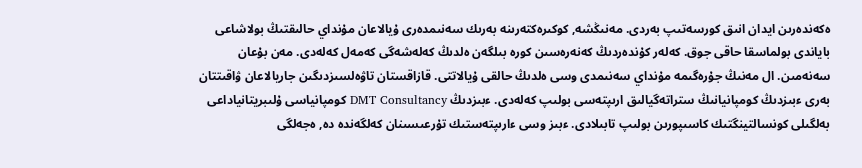ەكەندەرىن ايدان انىق كورسەتىپ بەردى. مەنىڭشە, كوكىرەكتەرىنە بەرىك سەنىمدەرى ۇيالاعان مۇنداي حالىقتىڭ بولاشاعى باياندى بولماسقا حاقى جوق. كەلەر كۇندەردىڭ كەنەرەسىن كورە بىلگەن ەلدىڭ كەلەشەگى كەمەل كەلەدى. مەن بۇعان سەنەمىن. ال مەنىڭ جۇرەگىمە مۇنداي سەنىمدى وسى ەلدىڭ حالقى ۇيالاتتى. قازاقستان تاۋەلسىزدىگىن جاريالاعان ۋاقىتتان بەرى ءبىزدىڭ كومپانيانىڭ ستراتەگيالىق ارىپتەسى بولىپ كەلەدى. ءبىزدىڭ DMT Consultancy كومپانياسى ۇلىبريتانياداعى بەلگىلى كونسالتينگتىك كاسىپورىن بولىپ تابىلادى. ءبىز وسى ءارىپتەستىك تۇرعىسىنان كەلگەندە دە, ەجەلگى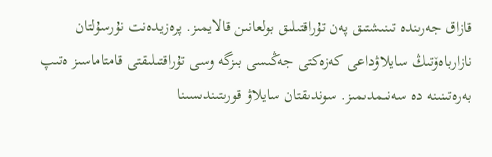قازاق جەرىندە تىنىشتىق پەن تۇراقتىلىق بولعانىن قالايمىز. پرەزيدەنت نۇرسۇلتان نازارباەۆتىڭ سايلاۋداعى كەزەكتى جەڭىسى بىزگە وسى تۇراقتىلىقتى قامتاماسىز ەتىپ بەرەتىنىنە دە سەنىمدىمىز. سوندىقتان سايلاۋ قورىتىندىسىنا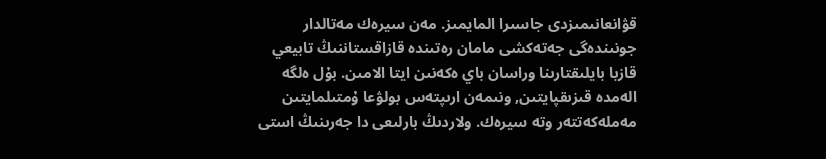قۋانعانىمىزدى جاسىرا المايمىز. مەن سيرەك مەتالدار جونىندەگى جەتەكشى مامان رەتىندە قازاقستاننىڭ تابيعي قازبا بايلىقتارىنا وراسان باي ەكەنىن ايتا الامىن. بۇل ەلگە الەمدە قىزىقپايتىن, ونىمەن ارىپتەس بولۋعا ۇمتىلمايتىن مەملەكەتتەر وتە سيرەك. ولاردىڭ بارلىعى دا جەرىنىڭ استى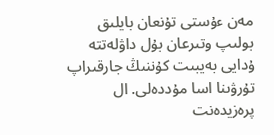مەن ءۇستى تۇنعان بايلىق بولىپ وتىرعان بۇل داۋلەتتە ۇدايى بەيبىت كۇننىڭ جارقىراپ تۇرۋىنا اسا مۇددەلى. ال پرەزيدەنت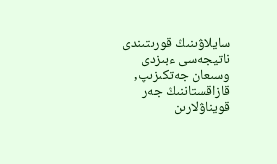سايلاۋىنىڭ قورىتىندى ناتيجەسى ءبىزدى وسىعان جەتكىزىپ, قازاقستاننىڭ جەر قويناۋلارىن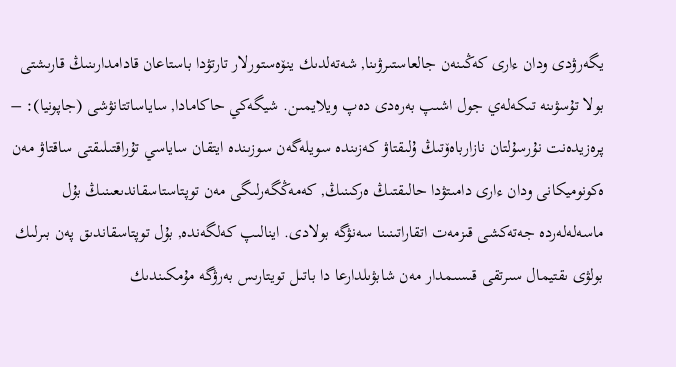يگەرۋدى ودان ءارى كەڭىنەن جالعاستىرۋىنا, شەتەلدىك ينۆەستورلار تارتۋدا باستاعان قادامدارىنىڭ قارىشتى بولا تۇسۋىنە تىكەلەي جول اشىپ بەرەدى دەپ ويلايمىن. شيگەكي حاكامادا, ساياساتتانۋشى (جاپونيا): – پرەزيدەنت نۇرسۇلتان نازارباەۆتىڭ ۇلىقتاۋ كەزىندە سويلەگەن سوزىندە ايتقان ساياسي تۇراقتىلىقتى ساقتاۋ مەن ەكونوميكانى ودان ءارى دامىتۋدا حالىقتىڭ ەركىنىڭ, كەمەڭگەرلىگى مەن توپتاستاسقاندىعىنىڭ بۇل ماسەلەلەردە جەتەكشى قىزمەت اتقاراتىنىنا سەنۋگە بولادى. اينالىپ كەلگەندە, بۇل توپتاسقاندىق پەن بىرلىك بولۋى ىقتيمال سىرتقى قىسىمدار مەن شابۋىلدارعا دا باتىل تويتارىس بەرۋگە مۇمكىندىك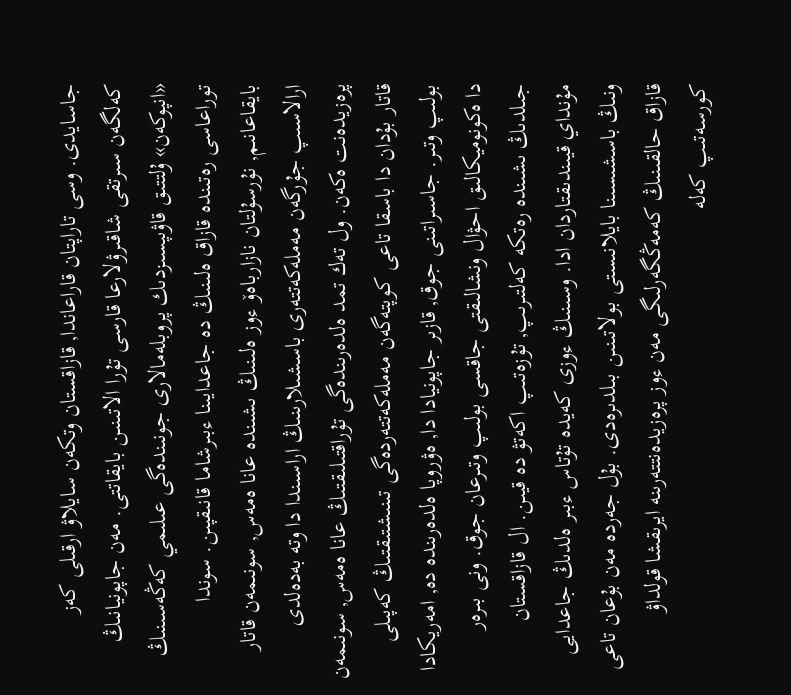جاسايدى. وسى تاراپتان قاراعاندا, قازاقستان وتكەن سايلاۋ ارقىلى كەز كەلگەن سىرتقى شاقىرۋلارعا قارسى تۇرا الاتىنىن بايقاتتى. مەن جاپونيانىڭ «انپوكەن» ۇلتتىق قاۋىپسىزدىك پروبلەمالارى جونىندەگى عىلىمي كەڭەسىنىڭ توراعاسى رەتىندە قازاق ەلىنىڭ دە جاعدايىنا ءبىرشاما قانىقپىن. سوندا بايقاعانىم, نۇرسۇلتان نازارباەۆ ءوز ەلىنىڭ ىشىندە عانا ەمەس, سونىمەن قاتار ارالاسىپ جۇرگەن مەملەكەتتەرى باسشىلارىنىڭ اراسىندا دا وتە بەدەلدى پرەزيدەنت ەكەن. ول تەك تمد ەلدەرىندەگى تۇراقتىلىقتىڭ عانا ەمەس, سونىمەن قاتار بۇدان دا باسقا تاعى كوپتەگەن مەملەكەتتەردەگى تىنىشتىقتىڭ كەپىلى بولىپ وتىر. جاسىراتىنى جوق, قازىر جاپونيادا دا, ەۋروپا ەلدەرىندە دە, امەريكادا دا ەكونوميكالىق احۋال ونشالىقتى جاقسى بولىپ وتىرعان جوق. ونى بىرەر جىلدىڭ ىشىندە رەتكە كەلتىرىپ, تۇزەتىپ اكەتۋ دە قيىن. ال قازاقستان مۇنداي قيىندىقتاردان ادا. وسىنىڭ ءوزى كەيدە تۇتاس ءبىر ەلدىڭ جاعدايى ونىڭ باسشىسىنا بايلانىستى بولاتىنىن بىلدىرەدى. بۇل جەردە مەن بۇعان تاعى قازاق حالقىنىڭ كەمەڭگەرلىگى مەن ءوز پرەزيدەنتتەرىنە ايرىقشا قولداۋ كورسەتىپ كەلە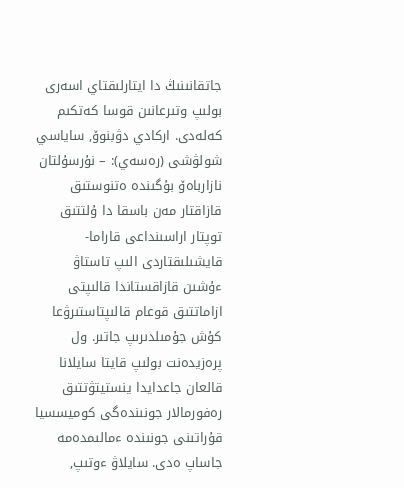جاتقانىنىڭ دا ايتارلىقتاي اسەرى بولىپ وتىرعانىن قوسا كەتكىم كەلەدى. اركادي دۋبنوۆ, ساياسي شولۋشى (رەسەي): – نۇرسۇلتان نازارباەۆ بۇگىندە ەتنوستىق قازاقتار مەن باسقا دا ۇلتتىق توپتار اراسىنداعى قاراما-قايشىلىقتاردى الىپ تاستاۋ ءۇشىن قازاقستاندا قالىپتى ازاماتتىق قوعام قالىپتاستىرۋعا كۇش جۇمىلدىرىپ جاتىر. ول پرەزيدەنت بولىپ قايتا سايلانا قالعان جاعدايدا ينستيتۋتتىق رەفورمالار جونىندەگى كوميسسيا قۇراتىنى جونىندە ءمالىمدەمە جاساپ ەدى. سايلاۋ ءوتىپ,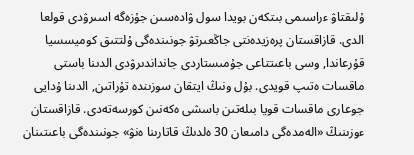ۇلىقتاۋ ءراسىمى بىتكەن بويدا سول ۋادەسىن جۇزەگە اسىرۋدى قولعا الدى. قازاقستان پرەزيدەنتى جاڭعىرتۋ جونىندەگى ۇلتتىق كوميسسيا قۇرعاندا, وسى باعىتتاعى جۇمىستاردى جانداندىرۋدى الدىنا باستى ماقسات ەتىپ قويدى. بۇل ونىڭ ايتقان سوزىندە تۇراتىن, الدىنا ۇدايى جوعارى ماقسات قويا بىلەتىن باسشى ەكەنىن كورسەتەدى. قازاقستان ءوزىنىڭ «الەمدەگى دامىعان 30 ەلدىڭ قاتارىنا ەنۋ» جونىندەگى باعىتىنان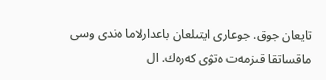تايعان جوق. جوعارى ايتىلعان باعدارلاما ەندى وسى ماقساتقا قىزمەت ەتۋى كەرەك. ال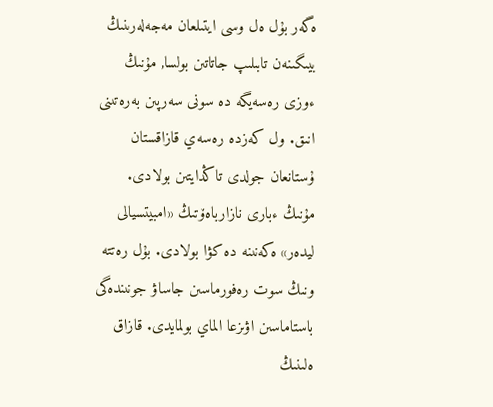ەگەر بۇل ەل وسى ايتىلعان مەجەلەرىنىڭ بيىگىنەن تابىلىپ جاتاتىن بولسا, مۇنىڭ ءوزى رەسەيگە دە سونى سەرپىن بەرەتىنى انىق. ول كەزدە رەسەي قازاقستان ۇستانعان جولدى تاڭدايتىن بولادى. مۇنىڭ ءبارى نازارباەۆتىڭ «امبيتسيالى ليدەر» ەكەنىنە دە كۋا بولادى. بۇل رەتتە ونىڭ سوت رەفورماسىن جاساۋ جونىندەگى باستاماسىن اۋىزعا الماي بولمايدى. قازاق ەلىنىڭ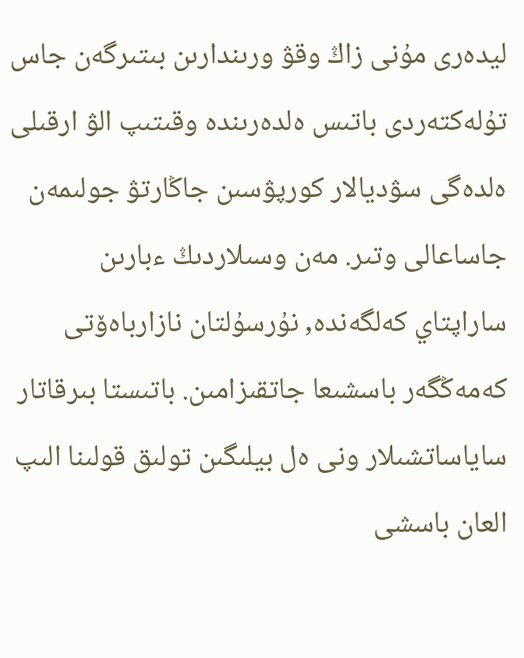ليدەرى مۇنى زاڭ وقۋ ورىندارىن بىتىرگەن جاس تۇلەكتەردى باتىس ەلدەرىندە وقىتىپ الۋ ارقىلى ەلدەگى سۋديالار كورپۋسىن جاڭارتۋ جولىمەن جاساعالى وتىر. مەن وسىلاردىڭ ءبارىن ساراپتاي كەلگەندە, نۇرسۇلتان نازارباەۆتى كەمەڭگەر باسشىعا جاتقىزامىن. باتىستا بىرقاتار ساياساتشىلار ونى ەل بيلىگىن تولىق قولىنا الىپ العان باسشى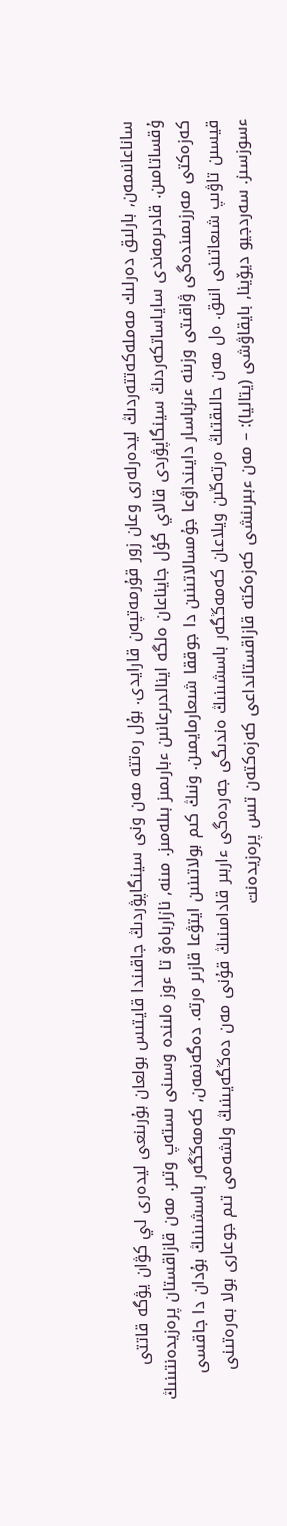ساناعانىمەن, بارلىق دەرلىك مەملەكەتتەردىڭ ليدەرلەرى وعان زور قۇرمەتپەن قارايدى. بۇل رەتتە مەن ونى سينگاپۋردىڭ جاقىندا قايتىس بولعان بۇرىنعى ليدەرى لي كۋان يۋگە قاتتى ۇقساتامىن. قادىرمەندى ساياساتكەردىڭ سينگاپۋردى قالاي گۇل جايناعان ەلگە اينالدىرعانىن ءبارىمىز بىلەمىز. مىنە, نازارباەۆ تا ءوز ەلىندە وسىنى ىستەپ وتىر. مەن قازاقستان پرەزيدەنتىنىڭ كەزەكتى مەرزىمىندەگى ۋاقىتى وزىنە ءىزباسار دايىنداۋعا جۇمسالاتىنىن دا جوققا شىعارمايمىن. ونىڭ كىم بولاتىنىن ايتۋعا قازىر ەرتە. دەگەنمەن, كەمەڭگەر باسشىنىڭ بۇدان دا جاقسى قيسىن تاۋىپ شىعاتىنى انىق. ەل مەن حالىقتىڭ ەرتەڭىن ويلاعان كەمەڭگەر باسشىنىڭ ەندىگى جەردەگى ءاربىر قادامىنىڭ قۇنى مەن دەڭگەيىنىڭ ولشەمى تىم جوعارى بولا بەرەتىنى ءسوزسىز. سەردجيو ديۆينا, بايقاۋشى (يتاليا): – مەن ءبىرىنشى كەزەكتە قازاقستانداعى كەزەكتەن تىس پرەزيدەنت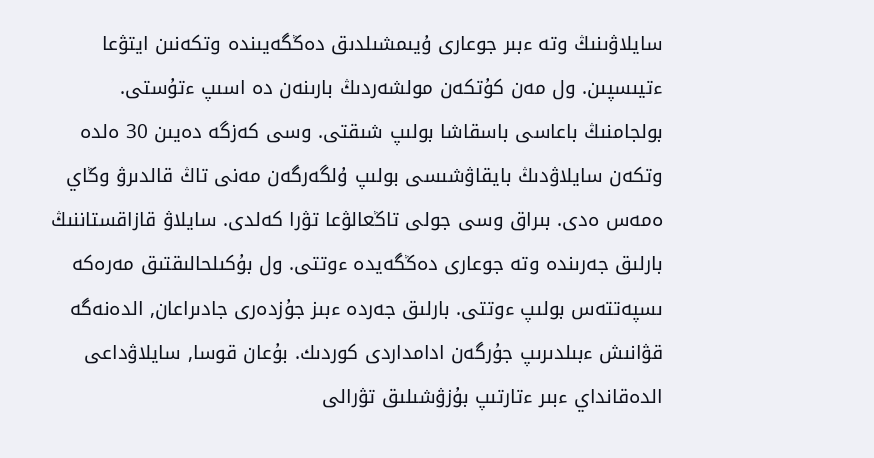سايلاۋىنىڭ وتە ءبىر جوعارى ۇيىمشىلدىق دەڭگەيىندە وتكەنىن ايتۋعا ءتيىسپىن. ول مەن كۇتكەن مولشەردىڭ بارىنەن دە اسىپ ءتۇستى. بولجامنىڭ باعاسى باسقاشا بولىپ شىقتى. وسى كەزگە دەيىن 30 ەلدە وتكەن سايلاۋدىڭ بايقاۋشىسى بولىپ ۇلگەرگەن مەنى تاڭ قالدىرۋ وڭاي ەمەس ەدى. بىراق وسى جولى تاڭعالۋعا تۋرا كەلدى. سايلاۋ قازاقستاننىڭ بارلىق جەرىندە وتە جوعارى دەڭگەيدە ءوتتى. ول بۇكىلحالىقتىق مەرەكە ىسپەتتەس بولىپ ءوتتى. بارلىق جەردە ءبىز جۇزدەرى جادىراعان, الدەنەگە قۋانىش ءبىلدىرىپ جۇرگەن ادامداردى كوردىك. بۇعان قوسا, سايلاۋداعى الدەقانداي ءبىر ءتارتىپ بۇزۋشىلىق تۋرالى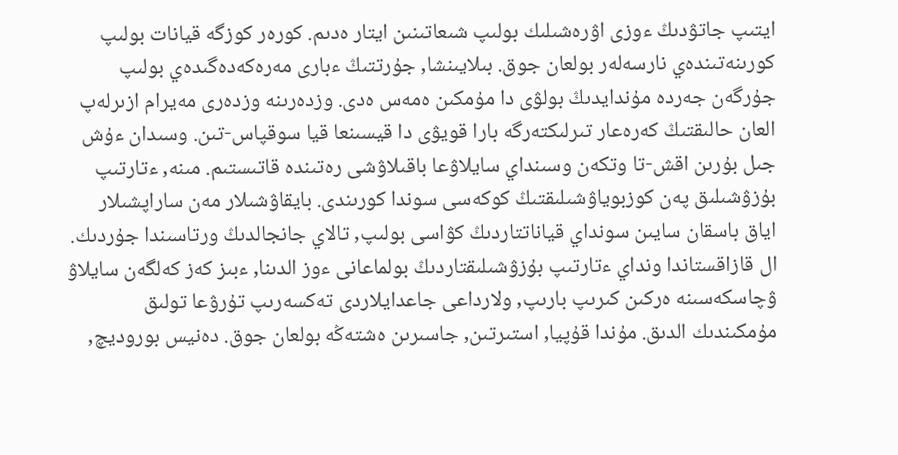ايتىپ جاتۋدىڭ ءوزى اۋرەشىلىك بولىپ شىعاتىنىن ايتار ەدىم. كورەر كوزگە قيانات بولىپ كورىنەتىندەي نارسەلەر بولعان جوق. بىلايىنشا, جۇرتتىڭ ءبارى مەرەكەدەگىدەي بولىپ جۇرگەن جەردە مۇندايدىڭ بولۋى دا مۇمكىن ەمەس ەدى. وزدەرىنە وزدەرى مەيرام ازىرلەپ العان حالىقتىڭ كەرەعار تىرلىكتەرگە بارا قويۋى دا قيسىنعا قيا سوقپاس-تىن. وسىدان ءۇش جىل بۇرىن اقش-تا وتكەن وسىنداي سايلاۋعا باقىلاۋشى رەتىندە قاتىستىم. مىنە, ءتارتىپ بۇزۋشىلىق پەن كوزبوياۋشىلىقتىڭ كوكەسى سوندا كورىندى. بايقاۋشىلار مەن ساراپشىلار اياق باسقان سايىن سونداي قياناتتاردىڭ كۋاسى بولىپ, تالاي جانجالدىڭ ورتاسىندا جۇردىك. ال قازاقستاندا ونداي ءتارتىپ بۇزۋشىلىقتاردىڭ بولماعانى ءوز الدىنا, ءبىز كەز كەلگەن سايلاۋ ۋچاسكەسىنە ەركىن كىرىپ بارىپ, ولارداعى جاعدايلاردى تەكسەرىپ تۇرۋعا تولىق مۇمكىندىك الدىق. مۇندا قۇپيا, استىرتىن, جاسىرىن ەشتەڭە بولعان جوق. دەنيس بوروديچ,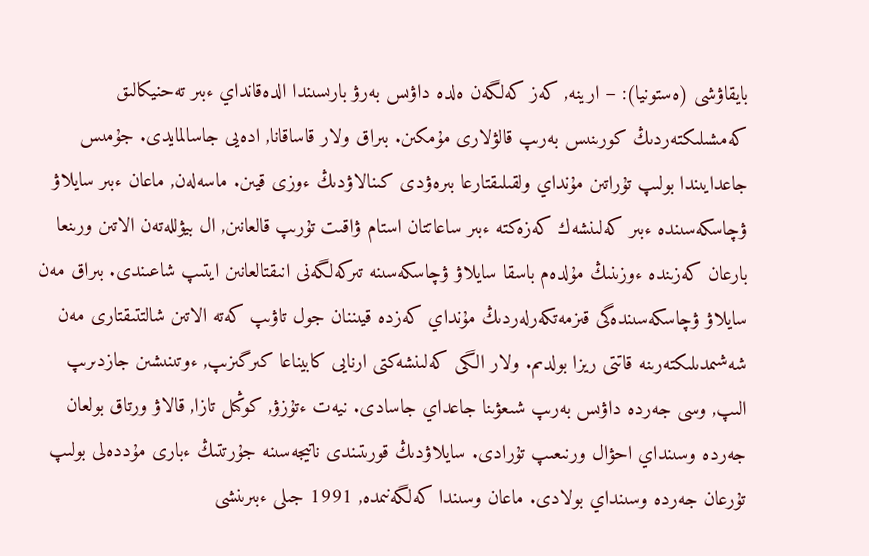بايقاۋشى (ەستونيا): – ارينە, كەز كەلگەن ەلدە داۋىس بەرۋ بارىسىندا الدەقانداي ءبىر تەحنيكالىق كەمشىلىكتەردىڭ كورىنىس بەرىپ قالۋلارى مۇمكىن. بىراق ولار قاساقانا, ادەيى جاسالمايدى. جۇمىس جاعدايىندا بولىپ تۇراتىن مۇنداي ولقىلىقتارعا بىرەۋدى كىنالاۋدىڭ ءوزى قيىن. ماسەلەن, ماعان ءبىر سايلاۋ ۋچاسكەسىندە ءبىر كەلىنشەك كەزەكتە ءبىر ساعاتتان استام ۋاقىت تۇرىپ قالعانىن, ال بيۋللەتەن الاتىن ورىنعا بارعان كەزىندە ءوزىنىڭ مۇلدەم باسقا سايلاۋ ۋچاسكەسىنە تىركەلگەنى انىقتالعانىن ايتىپ شاعىندى. بىراق مەن سايلاۋ ۋچاسكەسىندەگى قىزمەتكەرلەردىڭ مۇنداي كەزدە قيىننان جول تاۋىپ كەتە الاتىن شالتتىقتارى مەن شەشىمدىلىكتەرىنە قاتتى ريزا بولدىم. ولار الگى كەلىنشەكتى ارنايى كابيناعا كىرگىزىپ, ءوتىنىشىن جازدىرىپ الىپ, وسى جەردە داۋىس بەرىپ شىعۋىنا جاعداي جاسادى. نيەت ءتۇزۋ, كوڭىل تازا, قالاۋ ورتاق بولعان جەردە وسىنداي احۋال ورنىعىپ تۇرادى. سايلاۋدىڭ قورىتىندى ناتيجەسىنە جۇرتتىڭ ءبارى مۇددەلى بولىپ تۇرعان جەردە وسىنداي بولادى. ماعان وسىندا كەلگەنىمدە, 1991 جىلى ءبىرىنشى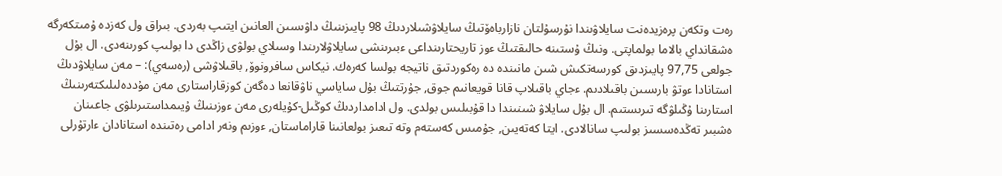رەت وتكەن پرەزيدەنت سايلاۋىندا نۇرسۇلتان نازارباەۆتىڭ سايلاۋشىلاردىڭ 98 پايىزىنىڭ داۋىسىن العانىن ايتىپ بەردى. بىراق ول كەزدە ۇمىتكەرگە ەشقانداي بالاما بولماپتى. ونىڭ ۇستىنە حالىقتىڭ ءوز تاريحتارىنداعى ءبىرىنشى سايلاۋلارىندا وسىلاي بولۋى زاڭدى دا بولىپ كورىنەدى. ال بۇل جولعى 97,75 پايىزدىق كورسەتكىش شىن مانىندە دە رەكوردتىق ناتيجە بولسا كەرەك. نيكاس سافرونوۆ, باقىلاۋشى (رەسەي): – مەن سايلاۋدىڭ استانادا ءوتۋ بارىسىن باقىلادىم. ءجاي باقىلاپ قانا قويعانىم جوق, جۇرتتىڭ بۇل ساياسي ناۋقانعا دەگەن كوزقاراستارى مەن مۇددەلىلىكتەرىنىڭ استارىنا ۇڭىلۋگە تىرىستىم. ال بۇل سايلاۋ شىنىندا دا قۇبىلىس بولدى. ول ادامداردىڭ كوڭىل-كۇيلەرى مەن ءوزىنىڭ ۇيىمداستىرىلۋى جاعىنان ەشبىر تەڭدەسسىز بولىپ سانالادى. ايتا كەتەيىن, جۇمىس كەستەم وتە تىعىز بولعانىنا قاراماستان, ءوزىم ونەر ادامى رەتىندە استانادان ءارتۇرلى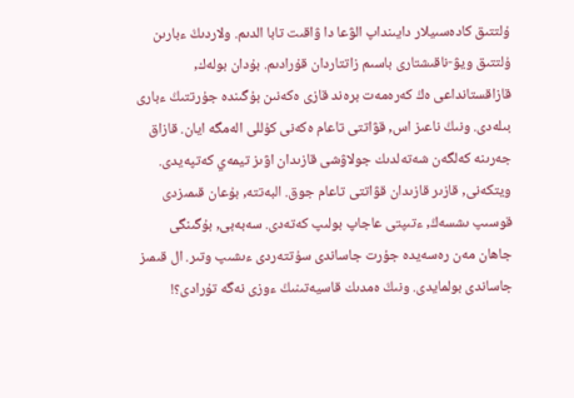ۇلتتىق كادەسىيلار دايىنداپ الۋعا دا ۋاقىت تابا الدىم. ولاردىڭ ءبارىن ۇلتتىق ويۋ-ناقىشتارى باسىم زاتتاردان قۇرادىم. بۇدان بولەك, قازاقستانداعى ەڭ كەرەمەت برەند قازى ەكەنىن بۇگىندە جۇرتتىڭ ءبارى بىلەدى. ونىڭ ناعىز اس, قۋاتتى تاعام ەكەنى كۇللى الەمگە ايان. قازاق جەرىنە كەلگەن شەتەلدىك جولاۋشى قازىدان اۋىز تيمەي كەتپەيدى. ويتكەنى, قازىر قازىدان قۋاتتى تاعام جوق. البەتتە, بۇعان قىمىزدى قوسىپ ىشسەڭ, ءتىپتى عاجاپ بولىپ كەتەدى. سەبەبى, بۇگىنگى جاھان مەن رەسەيدە جۇرت جاساندى سۇتتەردى ءىشىپ وتىر. ال قىمىز جاساندى بولمايدى. ونىڭ ەمدىك قاسيەتىنىڭ ءوزى نەگە تۇرادى؟!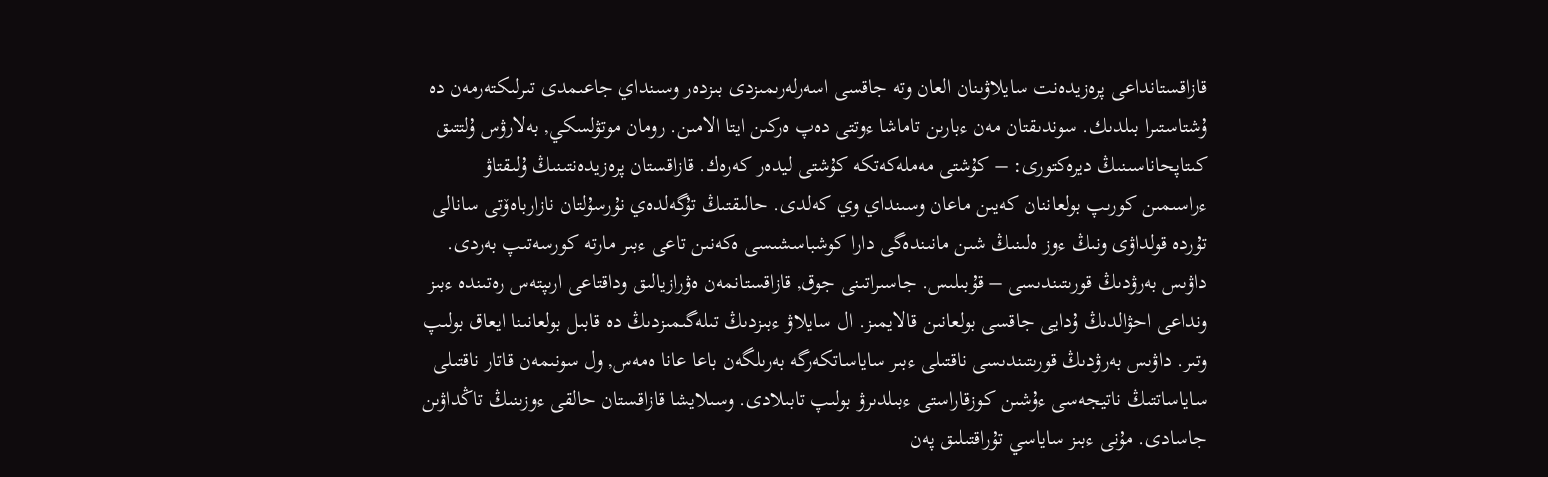قازاقستانداعى پرەزيدەنت سايلاۋىنان العان وتە جاقسى اسەرلەرىمىزدى بىزدەر وسىنداي جاعىمدى تىرلىكتەرمەن دە ۇشتاستىرا بىلدىك. سوندىقتان مەن ءبارىن تاماشا ءوتتى دەپ ەركىن ايتا الامىن. رومان موتۋلسكي, بەلارۋس ۇلتتىق كىتاپحاناسىنىڭ ديرەكتورى: – كۇشتى مەملەكەتكە كۇشتى ليدەر كەرەك. قازاقستان پرەزيدەنتىنىڭ ۇلىقتاۋ ءراسىمىن كورىپ بولعاننان كەيىن ماعان وسىنداي وي كەلدى. حالىقتىڭ تۇگەلدەي نۇرسۇلتان نازارباەۆتى سانالى تۇردە قولداۋى ونىڭ ءوز ەلىنىڭ شىن مانىندەگى دارا كوشباسشىسى ەكەنىن تاعى ءبىر مارتە كورسەتىپ بەردى. داۋىس بەرۋدىڭ قورىتىندىسى – قۇبىلىس. جاسىراتىنى جوق, قازاقستانمەن ەۋرازيالىق وداقتاعى ارىپتەس رەتىندە ءبىز ونداعى احۋالدىڭ ۇدايى جاقسى بولعانىن قالايمىز. ال سايلاۋ ءبىزدىڭ تىلەگىمىزدىڭ دە قابىل بولعانىنا ايعاق بولىپ وتىر. داۋىس بەرۋدىڭ قورىتىندىسى ناقتىلى ءبىر ساياساتكەرگە بەرىلگەن باعا عانا ەمەس, ول سونىمەن قاتار ناقتىلى ساياساتتىڭ ناتيجەسى ءۇشىن كوزقاراستى ءبىلدىرۋ بولىپ تابىلادى. وسىلايشا قازاقستان حالقى ءوزىنىڭ تاڭداۋىن جاسادى. مۇنى ءبىز ساياسي تۇراقتىلىق پەن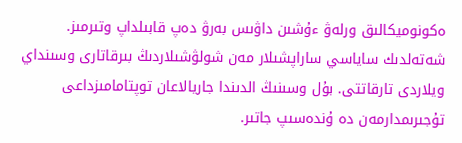ەكونوميكالىق ورلەۋ ءۇشىن داۋىس بەرۋ دەپ قابىلداپ وتىرمىز. شەتەلدىك ساياسي ساراپشىلار مەن شولۋشىلاردىڭ بىرقاتارى وسىنداي ويلاردى تارقاتتى. بۇل وسىنىڭ الدىندا جاريالاعان توپتامامىزداعى تۇجىرىمدارمەن دە ۇندەسىپ جاتىر.